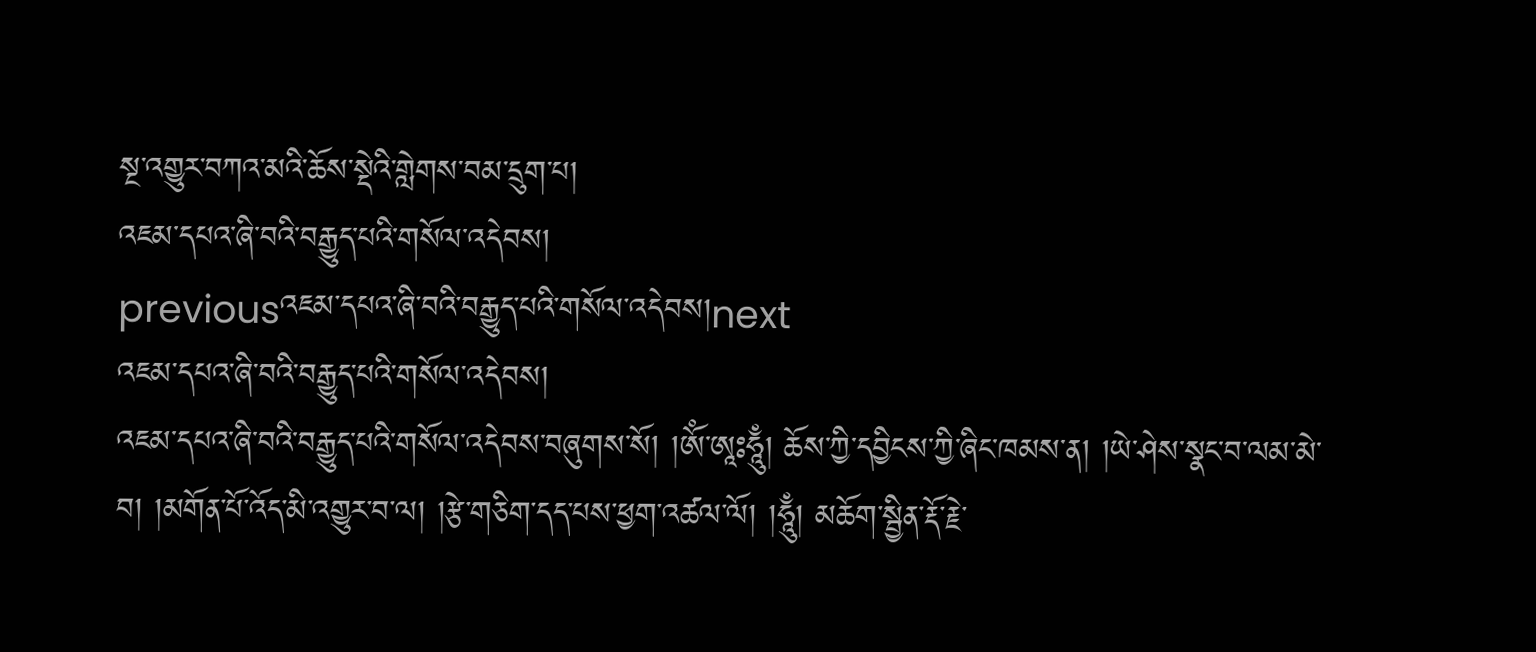སྔ་འགྱུར་བཀའ་མའི་ཆོས་སྡེའི་གླེགས་བམ་དྲུག་པ།
འཇམ་དཔའ་ཞི་བའི་བརྒྱུད་པའི་གསོལ་འདེབས།
previousའཇམ་དཔའ་ཞི་བའི་བརྒྱུད་པའི་གསོལ་འདེབས།next
འཇམ་དཔའ་ཞི་བའི་བརྒྱུད་པའི་གསོལ་འདེབས།
འཇམ་དཔའ་ཞི་བའི་བརྒྱུད་པའི་གསོལ་འདེབས་བཞུགས་སོ། །ༀ་ཨཱཿཧཱུྃ། ཆོས་ཀྱི་དབྱིངས་ཀྱི་ཞིང་ཁམས་ན། །ཡེ་ཤེས་སྣང་བ་ལམ་མེ་བ། །མགོན་པོ་འོད་མི་འགྱུར་བ་ལ། །རྩེ་གཅིག་དད་པས་ཕྱག་འཚལ་ལོ། །ཧཱུྃ། མཆོག་སྦྱིན་རྡོ་རྗེ་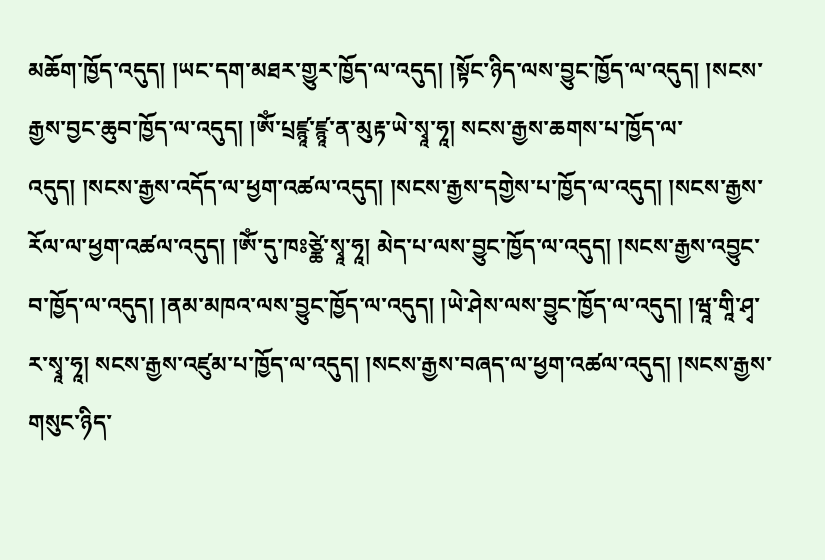མཆོག་ཁྱོད་འདུད། །ཡང་དག་མཐར་གྱུར་ཁྱོད་ལ་འདུད། །སྟོང་ཉིད་ལས་བྱུང་ཁྱོད་ལ་འདུད། །སངས་རྒྱས་བྱང་ཆུབ་ཁྱོད་ལ་འདུད། །ༀ་པྲཛྙཱ་ཛྙཱ་ན་མུརྟ་ཡེ་སྭཱ་ཧཱ། སངས་རྒྱས་ཆགས་པ་ཁྱོད་ལ་འདུད། །སངས་རྒྱས་འདོད་ལ་ཕྱག་འཚལ་འདུད། །སངས་རྒྱས་དགྱེས་པ་ཁྱོད་ལ་འདུད། །སངས་རྒྱས་རོལ་ལ་ཕྱག་འཚལ་འདུད། །ༀ་དུ་ཁཿཙྪེ་སྭཱ་ཧཱ། མེད་པ་ལས་བྱུང་ཁྱོད་ལ་འདུད། །སངས་རྒྱས་འབྱུང་བ་ཁྱོད་ལ་འདུད། །ནམ་མཁའ་ལས་བྱུང་ཁྱོད་ལ་འདུད། །ཡེ་ཤེས་ལས་བྱུང་ཁྱོད་ལ་འདུད། །ཝཱ་གཱི་ཤྭ་ར་སྭཱ་ཧཱ། སངས་རྒྱས་འཛུམ་པ་ཁྱོད་ལ་འདུད། །སངས་རྒྱས་བཞད་ལ་ཕྱག་འཚལ་འདུད། །སངས་རྒྱས་གསུང་ཉིད་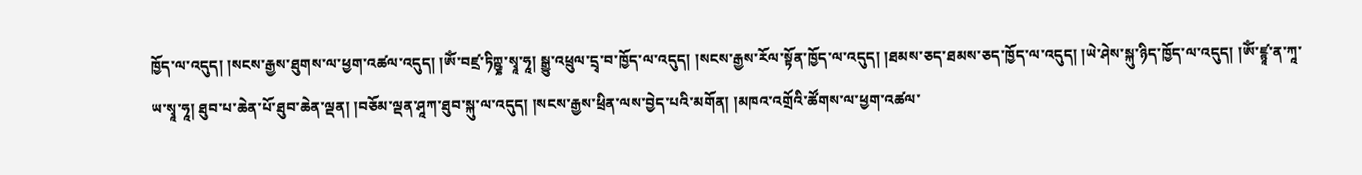ཁྱོད་ལ་འདུད། །སངས་རྒྱས་ཐུགས་ལ་ཕྱག་འཚལ་འདུད། །ༀ་བཛྲ་ཏིཀྵྞ་སྭཱ་ཧཱ། སྒྱུ་འཕྲུལ་དྲྭ་བ་ཁྱོད་ལ་འདུད། །སངས་རྒྱས་རོལ་སྟོན་ཁྱོད་ལ་འདུད། །ཐམས་ཅད་ཐམས་ཅད་ཁྱོད་ལ་འདུད། །ཡེ་ཤེས་སྐུ་ཉིད་ཁྱོད་ལ་འདུད། །ༀ་ཛྙཱ་ན་ཀཱ་ཡ་སྭཱ་ཧཱ། ཐུབ་པ་ཆེན་པོ་ཐུབ་ཆེན་ལྡན། །བཅོམ་ལྡན་ཤཱཀ་ཐུབ་སྐུ་ལ་འདུད། །སངས་རྒྱས་ཕྲིན་ལས་བྱེད་པའི་མགོན། །མཁའ་འགྲོའི་ཚོགས་ལ་ཕྱག་འཚལ་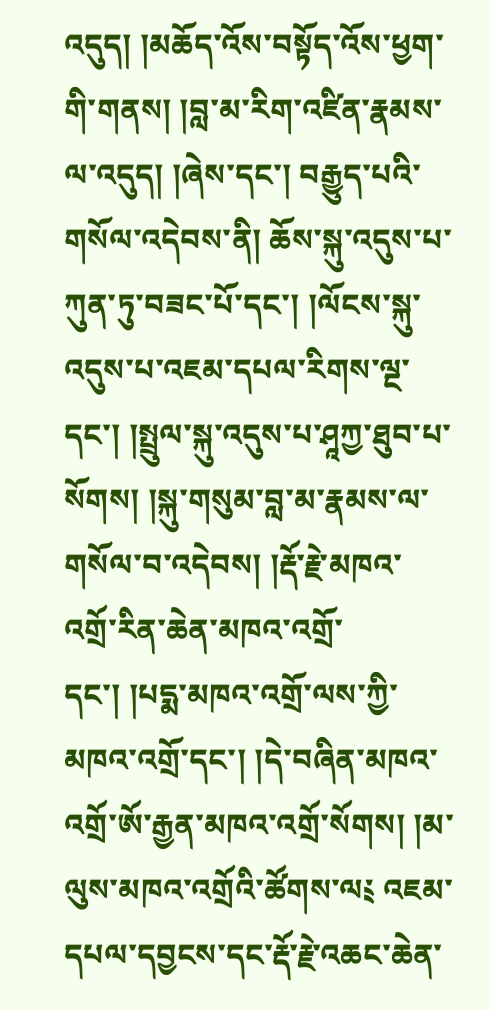འདུད། །མཆོད་འོས་བསྟོད་འོས་ཕྱག་གི་གནས། །བླ་མ་རིག་འཛིན་རྣམས་ལ་འདུད། །ཞེས་དང་། བརྒྱུད་པའི་གསོལ་འདེབས་ནི། ཆོས་སྐུ་འདུས་པ་ཀུན་ཏུ་བཟང་པོ་དང་། །ལོངས་སྐུ་འདུས་པ་འཇམ་དཔལ་རིགས་ལྔ་དང་། །སྤྲུལ་སྐུ་འདུས་པ་ཤཱཀྱ་ཐུབ་པ་སོགས། །སྐུ་གསུམ་བླ་མ་རྣམས་ལ་གསོལ་བ་འདེབས། །རྡོ་རྗེ་མཁའ་འགྲོ་རིན་ཆེན་མཁའ་འགྲོ་དང་། །པདྨ་མཁའ་འགྲོ་ལས་ཀྱི་མཁའ་འགྲོ་དང་། །དེ་བཞིན་མཁའ་འགྲོ་ཨོ་རྒྱན་མཁའ་འགྲོ་སོགས། །མ་ལུས་མཁའ་འགྲོའི་ཚོགས་ལ༴ འཇམ་དཔལ་དབྱངས་དང་རྡོ་རྗེ་འཆང་ཆེན་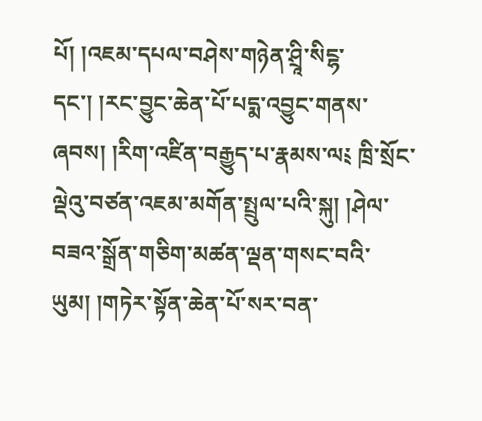པོ། །འཇམ་དཔལ་བཤེས་གཉེན་ཤྲཱི་སིངྷ་དང་། །རང་བྱུང་ཆེན་པོ་པདྨ་འབྱུང་གནས་ཞབས། །རིག་འཛིན་བརྒྱུད་པ་རྣམས་ལ༴ ཁྲི་སྲོང་ལྡེའུ་བཙན་འཇམ་མགོན་སྤྲུལ་པའི་སྐུ། །ཤེལ་བཟའ་སྒྲོན་གཅིག་མཚན་ལྡན་གསང་བའི་ཡུམ། །གཏེར་སྟོན་ཆེན་པོ་སར་བན་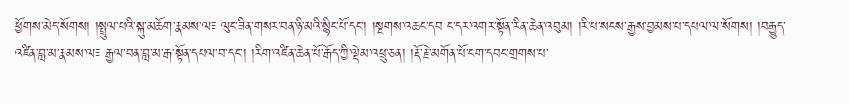ཕྱོགས་མེད་སོགས། །སྤྲུལ་པའི་སྐུ་མཆོག་རྣམས་ལ༴ ལུང་ཟིན་གསར་བན་ཉི་མའི་སྙིང་པོ་དང་། །སྔགས་འཆང་དབ ང་དར་འགར་སྟོན་རིན་ཆེན་འབུམ། །རི་པ་སངས་རྒྱས་བྱམས་པ་དཔལ་ལ་སོགས། །བརྒྱུད་འཛིན་བླ་མ་རྣམས་ལ༴ རྒྱལ་བན་བླ་མ་རྒ་སྟོན་དཔལ་བ་དང་། །རིག་འཛིན་ཆེན་པོ་རྒོད་ཀྱི་ལྡེམ་འཕྲུ་ཅན། །རྡོ་རྗེ་མགོན་པོ་ངག་དབང་གྲགས་པ་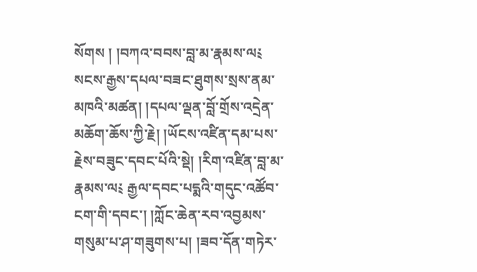སོགས ། །བཀའ་བབས་བླ་མ་རྣམས་ལ༴ སངས་རྒྱས་དཔལ་བཟང་ཐུགས་སྲས་ནམ་མཁའི་མཚན། །དཔལ་ལྡན་བློ་གྲོས་འདྲེན་མཆོག་ཆོས་ཀྱི་རྗེ། །ཡོངས་འཛིན་དམ་པས་རྗེས་བཟུང་དབང་པོའི་སྡེ། །རིག་འཛིན་བླ་མ་རྣམས་ལ༴ རྒྱལ་དབང་པདྨའི་གདུང་འཚོབ་ངག་གི་དབང་། །ཀློང་ཆེན་རབ་འབྱམས་གསུམ་པ་ཤ་གཟུགས་པ། །ཟབ་དོན་གཏེར་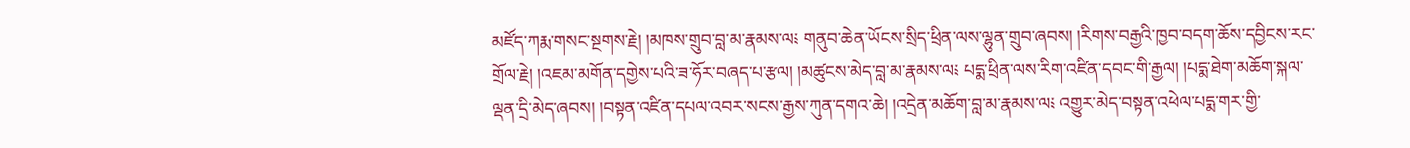མཛོད་ཀརྨ་གསང་སྔགས་རྗེ། །མཁས་གྲུབ་བླ་མ་རྣམས་ལ༴ གནུབ་ཆེན་ཡོངས་སྲིད་ཕྲིན་ལས་ལྷུན་གྲུབ་ཞབས། །རིགས་བརྒྱའི་ཁྱབ་བདག་ཆོས་དབྱིངས་རང་གྲོལ་རྗེ། །འཇམ་མགོན་དགྱེས་པའི་ཟ་ཧོར་བཞད་པ་རྩལ། །མཚུངས་མེད་བླ་མ་རྣམས་ལ༴ པདྨ་ཕྲིན་ལས་རིག་འཛིན་དབང་གི་རྒྱལ། །པདྨ་ཐེག་མཆོག་སྐལ་ལྡན་དྲི་མེད་ཞབས། །བསྟན་འཛིན་དཔལ་འབར་སངས་རྒྱས་ཀུན་དགའ་ཆེ། །འདྲེན་མཆོག་བླ་མ་རྣམས་ལ༴ འགྱུར་མེད་བསྟན་འཕེལ་པདྨ་གར་གྱི་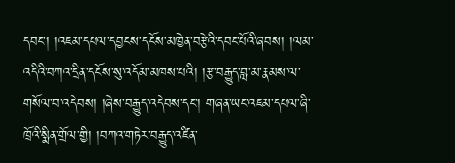དབང་། །འཇམ་དཔལ་དབྱངས་དངོས་མཁྱེན་བརྩེའི་དབང་པོའི་ཞབས། །ལམ་འདིའི་བཀའ་དྲིན་དངོས་སུ་འདོམ་མཁས་པའི། །རྩ་བརྒྱུད་བླ་མ་རྣམས་ལ་གསོལ་བ་འདེབས། །ཞེས་བརྒྱུད་འདེབས་དང་། གཞན་ཡང་འཇམ་དཔལ་ཞི་ཁྲོའི་སྨིན་གྲོལ་གྱི། །བཀའ་གཏེར་བརྒྱུད་འཛིན་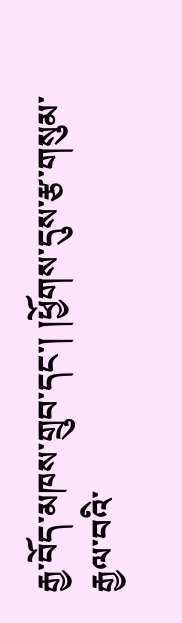རྒྱ་བོད་མཁས་གྲུབ་དང་། །ཕྱོགས་དུས་རྩ་གསུམ་རྒྱལ་བའི་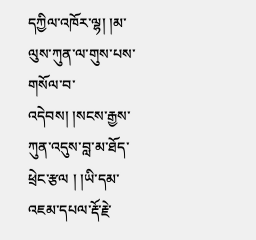དཀྱིལ་འཁོར་ལྷ། །མ་ལུས་ཀུན་ལ་གུས་པས་གསོལ་བ་འདེབས། །སངས་རྒྱས་ཀུན་འདུས་བླ་མ་ཐོད་ཕྲེང་རྩལ ། །ཡི་དམ་འཇམ་དཔལ་རྡོ་རྗེ་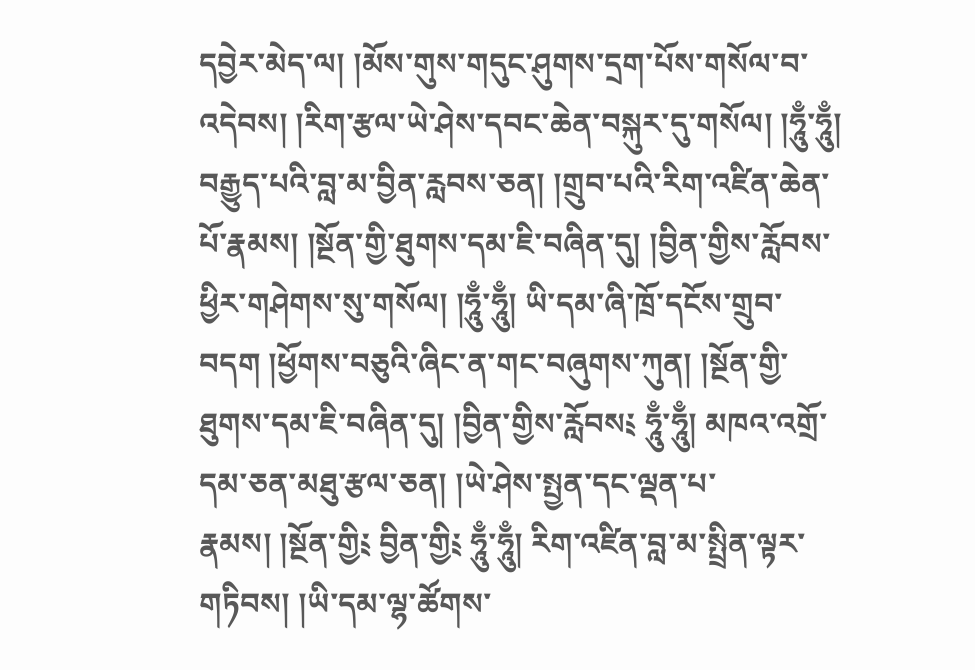དབྱེར་མེད་ལ། །མོས་གུས་གདུང་ཤུགས་དྲག་པོས་གསོལ་བ་འདེབས། །རིག་རྩལ་ཡེ་ཤེས་དབང་ཆེན་བསྐུར་དུ་གསོལ། །ཧཱུྃ་ཧཱུྃ། བརྒྱུད་པའི་བླ་མ་བྱིན་རླབས་ཅན། །གྲུབ་པའི་རིག་འཛིན་ཆེན་པོ་རྣམས། །སྔོན་གྱི་ཐུགས་དམ་ཇི་བཞིན་དུ། །བྱིན་གྱིས་རློབས་ཕྱིར་གཤེགས་སུ་གསོལ། །ཧཱུྃ་ཧཱུྃ། ཡི་དམ་ཞི་ཁྲོ་དངོས་གྲུབ་བདག །ཕྱོགས་བཅུའི་ཞིང་ན་གང་བཞུགས་ཀུན། །སྔོན་གྱི་ཐུགས་དམ་ཇི་བཞིན་དུ། །བྱིན་གྱིས་རློབས༴ ཧཱུྃ་ཧཱུྃ། མཁའ་འགྲོ་དམ་ཅན་མཐུ་རྩལ་ཅན། །ཡེ་ཤེས་སྤྱན་དང་ལྡན་པ་རྣམས། །སྔོན་གྱི༴ བྱིན་གྱི༴ ཧཱུྃ་ཧཱུྃ། རིག་འཛིན་བླ་མ་སྤྲིན་ལྟར་གཏིབས། །ཡི་དམ་ལྷ་ཚོགས་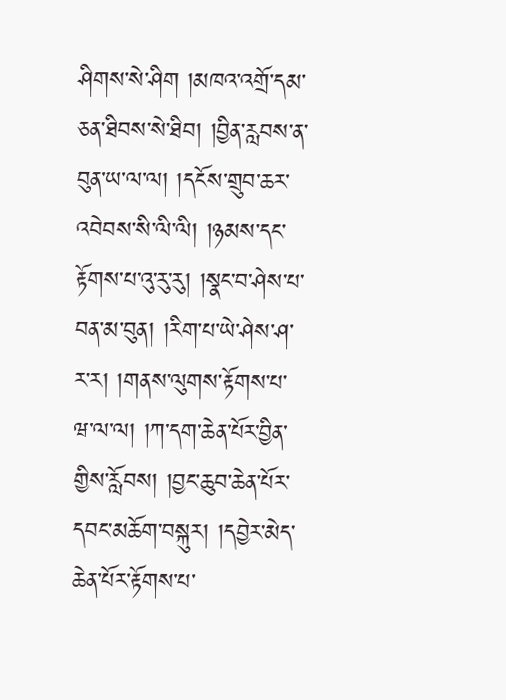ཤིགས་སེ་ཤིག །མཁའ་འགྲོ་དམ་ཅན་ཐིབས་སེ་ཐིབ། །བྱིན་རླབས་ན་བུན་ཡ་ལ་ལ། །དངོས་གྲུབ་ཆར་འབེབས་སི་ལི་ལི། །ཉམས་དང་རྟོགས་པ་འུ་རུ་རུ། །སྣང་བ་ཤེས་པ་བན་མ་བུན། །རིག་པ་ཡེ་ཤེས་ཤ་ར་ར། །གནས་ལུགས་རྟོགས་པ་ཝ་ལ་ལ། །ཀ་དག་ཆེན་པོར་བྱིན་གྱིས་རློབས། །བྱང་ཆུབ་ཆེན་པོར་དབང་མཆོག་བསྐུར། །དབྱེར་མེད་ཆེན་པོར་རྟོགས་པ་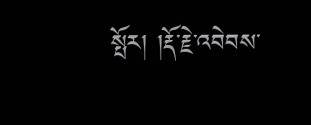སྤོར། །རྡོ་རྗེ་འབེབས་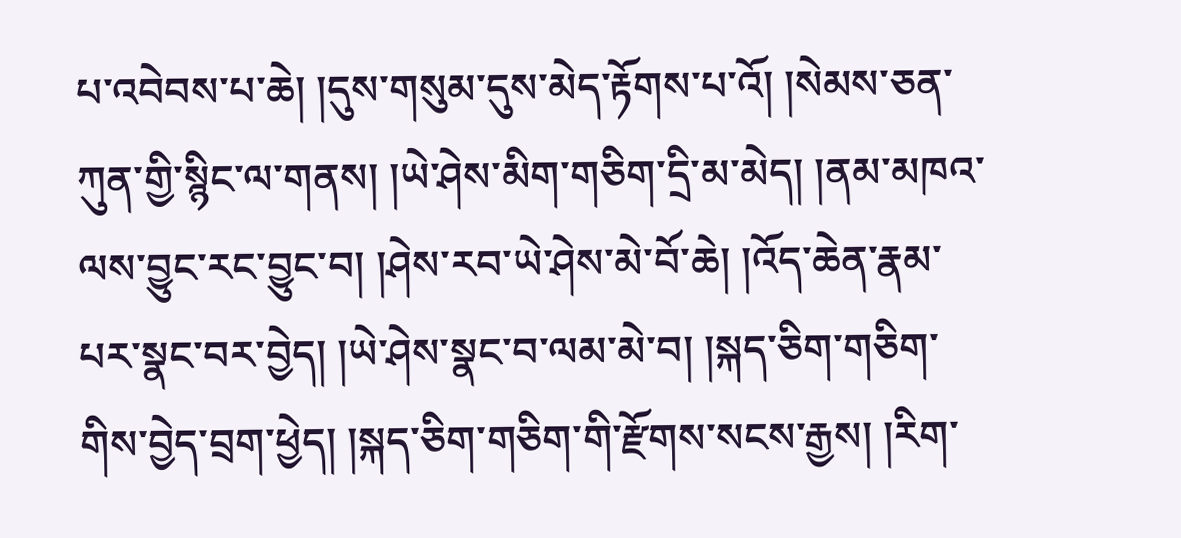པ་འབེབས་པ་ཆེ། །དུས་གསུམ་དུས་མེད་རྟོགས་པ་འོ། །སེམས་ཅན་ཀུན་གྱི་སྙིང་ལ་གནས། །ཡེ་ཤེས་མིག་གཅིག་དྲི་མ་མེད། །ནམ་མཁའ་ལས་བྱུང་རང་བྱུང་བ། །ཤེས་རབ་ཡེ་ཤེས་མེ་བོ་ཆེ། །འོད་ཆེན་རྣམ་པར་སྣང་བར་བྱེད། །ཡེ་ཤེས་སྣང་བ་ལམ་མེ་བ། །སྐད་ཅིག་གཅིག་གིས་བྱེད་བྲག་ཕྱེད། །སྐད་ཅིག་གཅིག་གི་རྫོགས་སངས་རྒྱས། །རིག་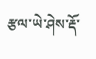རྩལ་ཡེ་ཤེས་རྡོ་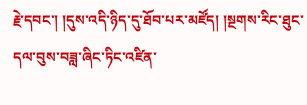རྗེ་དབང་། །དུས་འདི་ཉིད་དུ་ཐོབ་པར་མཛོད། །སྔགས་རིང་ཐུང་དལ་བུས་བཟླ་ཞིང་ཏིང་འཛིན་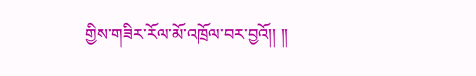གྱིས་གཟིར་རོལ་མོ་འཁྲོལ་བར་བྱའོ།། །།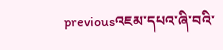previousའཇམ་དཔའ་ཞི་བའི་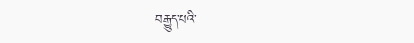བརྒྱུད་པའི་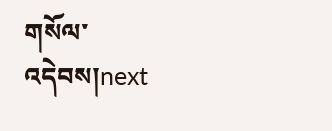གསོལ་འདེབས།next